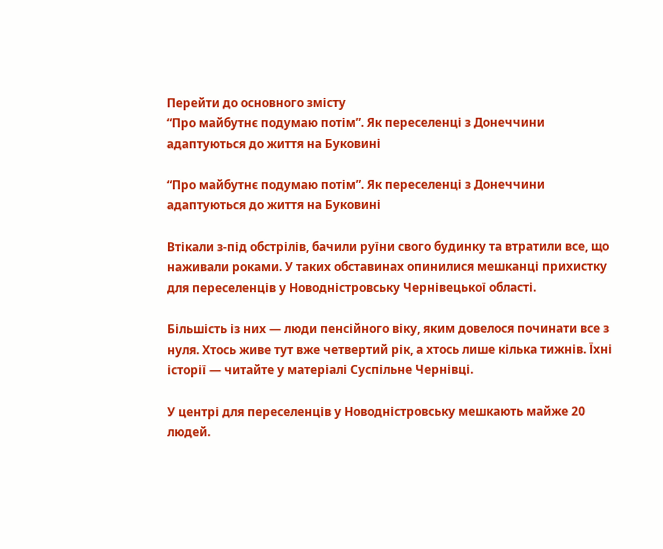Перейти до основного змісту
“Про майбутнє подумаю потім”. Як переселенці з Донеччини адаптуються до життя на Буковині

“Про майбутнє подумаю потім”. Як переселенці з Донеччини адаптуються до життя на Буковині

Втікали з-під обстрілів, бачили руїни свого будинку та втратили все, що наживали роками. У таких обставинах опинилися мешканці прихистку для переселенців у Новодністровську Чернівецької області.

Більшість із них — люди пенсійного віку, яким довелося починати все з нуля. Хтось живе тут вже четвертий рік, а хтось лише кілька тижнів. Їхні історії — читайте у матеріалі Суспільне Чернівці.

У центрі для переселенців у Новодністровську мешкають майже 20 людей.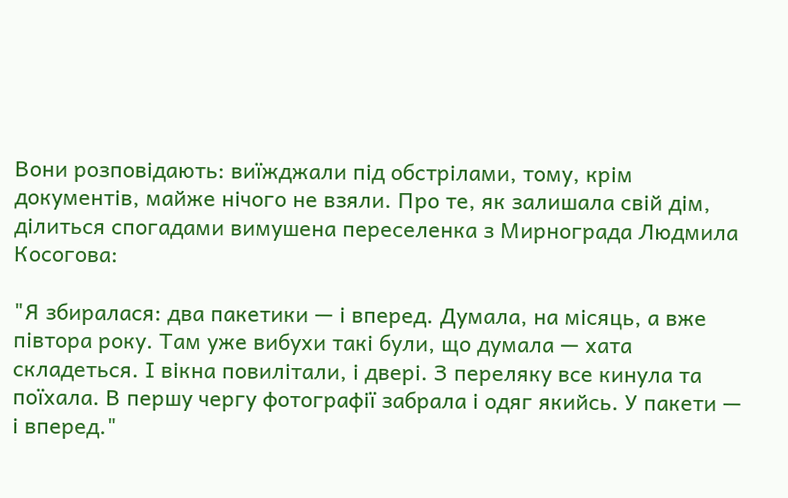Вони розповідають: виїжджали під обстрілами, тому, крім документів, майже нічого не взяли. Про те, як залишала свій дім, ділиться спогадами вимушена переселенка з Мирнограда Людмила Косогова:

"Я збиралася: два пакетики — і вперед. Думала, на місяць, а вже півтора року. Там уже вибухи такі були, що думала — хата складеться. І вікна повилітали, і двері. З переляку все кинула та поїхала. В першу чергу фотографії забрала і одяг якийсь. У пакети — і вперед."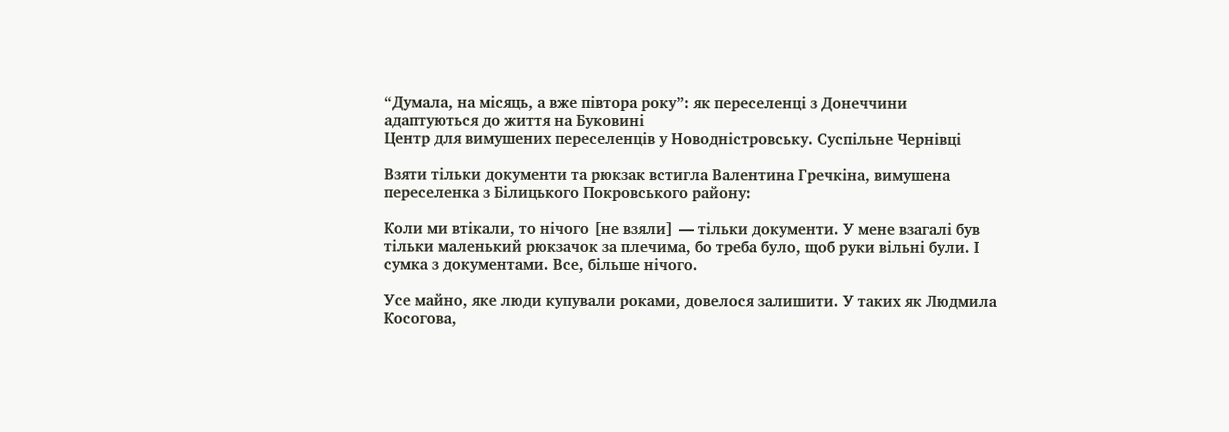“Думала, на місяць, а вже півтора року”: як переселенці з Донеччини адаптуються до життя на Буковині
Центр для вимушених переселенців у Новодністровську. Суспільне Чернівці

Взяти тільки документи та рюкзак встигла Валентина Гречкіна, вимушена переселенка з Білицького Покровського району:

Коли ми втікали, то нічого [не взяли] — тільки документи. У мене взагалі був тільки маленький рюкзачок за плечима, бо треба було, щоб руки вільні були. І сумка з документами. Все, більше нічого.

Усе майно, яке люди купували роками, довелося залишити. У таких як Людмила Косогова,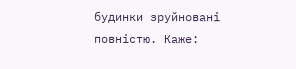будинки зруйновані повністю. Каже: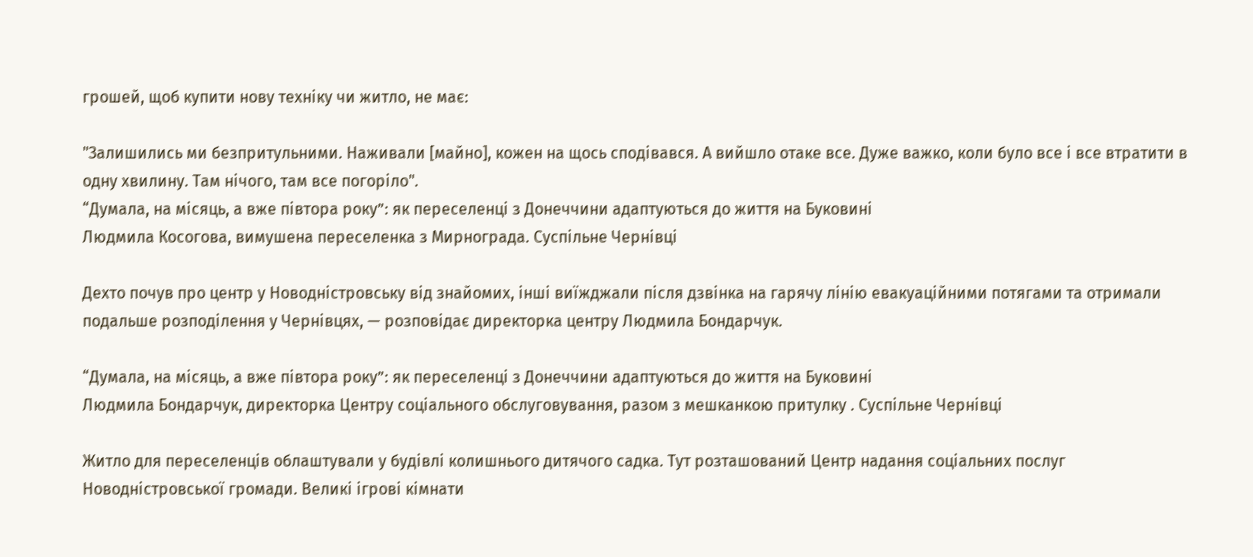грошей, щоб купити нову техніку чи житло, не має:

"Залишились ми безпритульними. Наживали [майно], кожен на щось сподівався. А вийшло отаке все. Дуже важко, коли було все і все втратити в одну хвилину. Там нічого, там все погоріло".
“Думала, на місяць, а вже півтора року”: як переселенці з Донеччини адаптуються до життя на Буковині
Людмила Косогова, вимушена переселенка з Мирнограда. Суспільне Чернівці

Дехто почув про центр у Новодністровську від знайомих, інші виїжджали після дзвінка на гарячу лінію евакуаційними потягами та отримали подальше розподілення у Чернівцях, — розповідає директорка центру Людмила Бондарчук.

“Думала, на місяць, а вже півтора року”: як переселенці з Донеччини адаптуються до життя на Буковині
Людмила Бондарчук, директорка Центру соціального обслуговування, разом з мешканкою притулку . Суспільне Чернівці

Житло для переселенців облаштували у будівлі колишнього дитячого садка. Тут розташований Центр надання соціальних послуг Новодністровської громади. Великі ігрові кімнати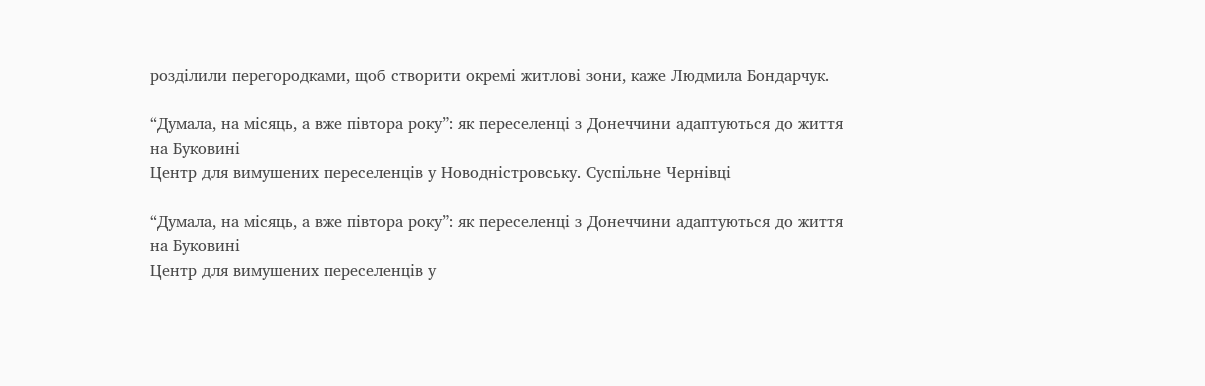розділили перегородками, щоб створити окремі житлові зони, каже Людмила Бондарчук.

“Думала, на місяць, а вже півтора року”: як переселенці з Донеччини адаптуються до життя на Буковині
Центр для вимушених переселенців у Новодністровську. Суспільне Чернівці

“Думала, на місяць, а вже півтора року”: як переселенці з Донеччини адаптуються до життя на Буковині
Центр для вимушених переселенців у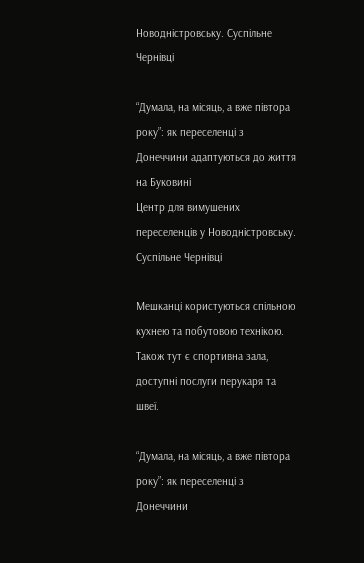Новодністровську. Суспільне Чернівці

“Думала, на місяць, а вже півтора року”: як переселенці з Донеччини адаптуються до життя на Буковині
Центр для вимушених переселенців у Новодністровську. Суспільне Чернівці

Мешканці користуються спільною кухнею та побутовою технікою. Також тут є спортивна зала, доступні послуги перукаря та швеї.

“Думала, на місяць, а вже півтора року”: як переселенці з Донеччини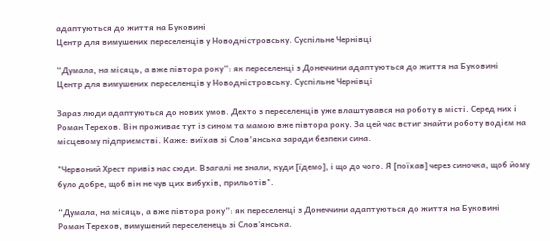адаптуються до життя на Буковині
Центр для вимушених переселенців у Новодністровську. Суспільне Чернівці

“Думала, на місяць, а вже півтора року”: як переселенці з Донеччини адаптуються до життя на Буковині
Центр для вимушених переселенців у Новодністровську. Суспільне Чернівці

Зараз люди адаптуються до нових умов. Дехто з переселенців уже влаштувався на роботу в місті. Серед них і Роман Терехов. Він проживає тут із сином та мамою вже півтора року. За цей час встиг знайти роботу водієм на місцевому підприємстві. Каже: виїхав зі Слов’янська заради безпеки сина.

"Червоний Хрест привіз нас сюди. Взагалі не знали, куди [їдемо], і що до чого. Я [поїхав] через синочка, щоб йому було добре, щоб він не чув цих вибухів, прильотів".

“Думала, на місяць, а вже півтора року”: як переселенці з Донеччини адаптуються до життя на Буковині
Роман Терехов, вимушений переселенець зі Слов'янська.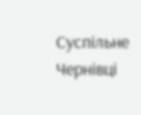Суспільне Чернівці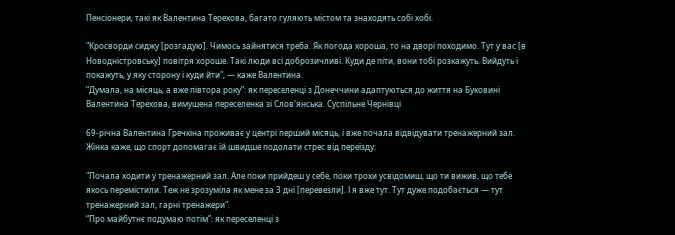Пенсіонери, такі як Валентина Терехова, багато гуляють містом та знаходять собі хобі.

"Кросворди сиджу [розгадую]. Чимось зайнятися треба. Як погода хороша, то на дворі походимо. Тут у вас [в Новодністровську] повітря хороше. Такі люди всі доброзичливі. Куди де піти, вони тобі розкажуть. Вийдуть і покажуть, у яку сторону і куди йти", — каже Валентина.
“Думала, на місяць, а вже півтора року”: як переселенці з Донеччини адаптуються до життя на Буковині
Валентина Терехова, вимушена переселенка зі Слов'янська. Суспільне Чернівці

69-річна Валентина Гречкіна проживає у центрі перший місяць, і вже почала відвідувати тренажерний зал. Жінка каже, що спорт допомагає їй швидше подолати стрес від переїзду:

"Почала ходити у тренажерний зал. Але поки прийдеш у себе, поки трохи усвідомиш, що ти вижив, що тебе якось перемістили. Теж не зрозуміла як мене за 3 дні [перевезли]. І я вже тут. Тут дуже подобається — тут тренажерний зал, гарні тренажери".
“Про майбутнє подумаю потім”: як переселенці з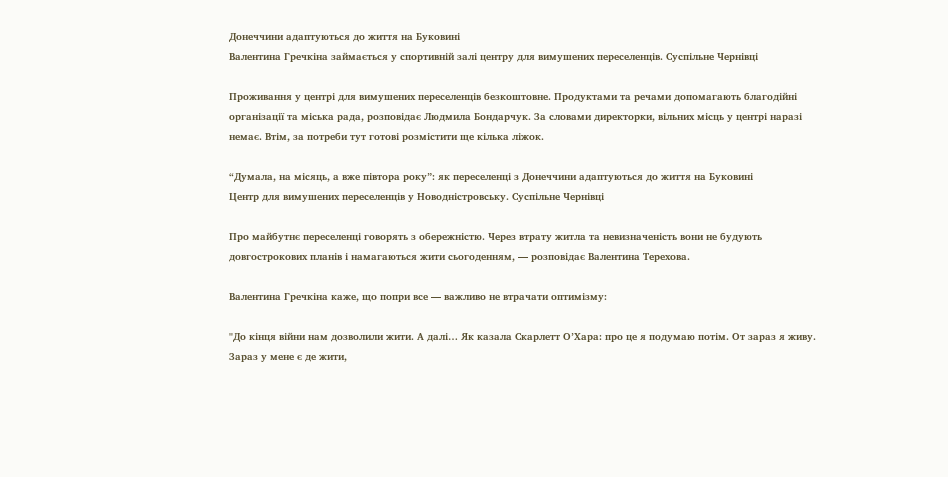Донеччини адаптуються до життя на Буковині
Валентина Гречкіна займається у спортивній залі центру для вимушених переселенців. Суспільне Чернівці

Проживання у центрі для вимушених переселенців безкоштовне. Продуктами та речами допомагають благодійні організації та міська рада, розповідає Людмила Бондарчук. За словами директорки, вільних місць у центрі наразі немає. Втім, за потреби тут готові розмістити ще кілька ліжок.

“Думала, на місяць, а вже півтора року”: як переселенці з Донеччини адаптуються до життя на Буковині
Центр для вимушених переселенців у Новодністровську. Суспільне Чернівці

Про майбутнє переселенці говорять з обережністю. Через втрату житла та невизначеність вони не будують довгострокових планів і намагаються жити сьогоденням, — розповідає Валентина Терехова.

Валентина Гречкіна каже, що попри все — важливо не втрачати оптимізму:

"До кінця війни нам дозволили жити. А далі… Як казала Скарлетт О’Хара: про це я подумаю потім. От зараз я живу. Зараз у мене є де жити,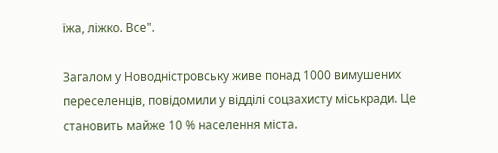їжа, ліжко. Все".

Загалом у Новодністровську живе понад 1000 вимушених переселенців, повідомили у відділі соцзахисту міськради. Це становить майже 10 % населення міста.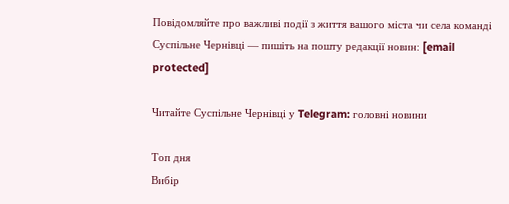Повідомляйте про важливі події з життя вашого міста чи села команді Суспільне Чернівці — пишіть на пошту редакції новин: [email protected]

Читайте Суспільне Чернівці у Telegram: головні новини

Топ дня
Вибір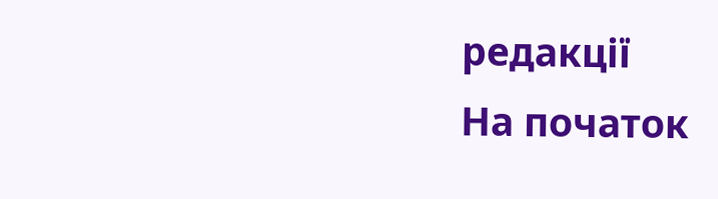редакції
На початок